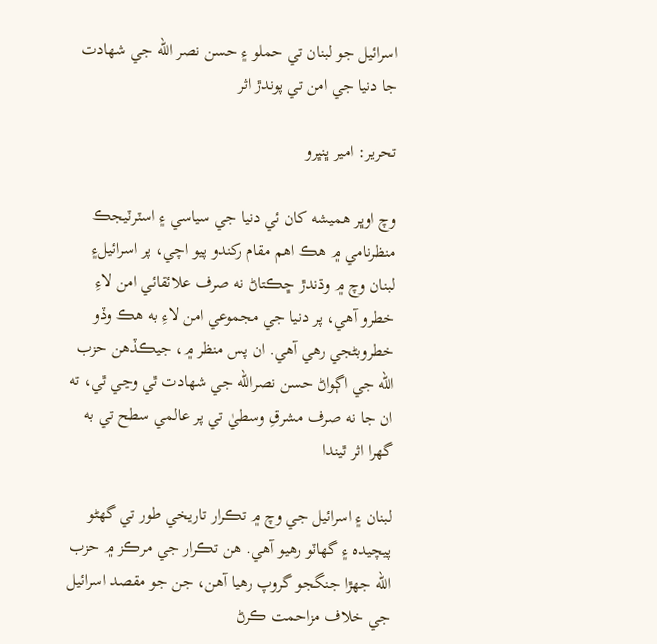اسرائيل جو لبنان تي حملو ۽ حسن نصر الله جي شهادت جا دنيا جي امن تي پوندڙ اثر

تحرير: امير ڀنڀرو

وچ اوڀر هميشه کان ئي دنيا جي سياسي ۽ اسٽرٽيجڪ منظرنامي ۾ هڪ اهم مقام رکندو پيو اچي، پر اسرائيل۽ لبنان وچ ۾ وڌندڙ ڇڪتاڻ نه صرف علائقائي امن لاءِ خطرو آهي، پر دنيا جي مجموعي امن لاءِ به هڪ وڏو خطروبڻجي رهي آهي. ان پس منظر ۾، جيڪڏهن حزب الله جي اڳواڻ حسن نصرالله جي شهادت ٿي وڃي ٿي، ته ان جا نه صرف مشرقِ وسطيٰ تي پر عالمي سطح تي به گهرا اثر ٿيندا

لبنان ۽ اسرائيل جي وچ ۾ تڪرار تاريخي طور تي گهڻو پيچيده ۽ گهاٽو رهيو آهي. هن تڪرار جي مرڪز ۾ حزب الله جهڙا جنگجو گروپ رهيا آهن، جن جو مقصد اسرائيل جي خلاف مزاحمت ڪرڻ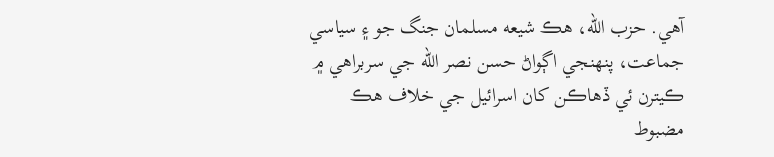آهي. حزب الله، هڪ شيعه مسلمان جنگ جو ۽ سياسي جماعت، پنهنجي اڳواڻ حسن نصر الله جي سربراهي ۾ ڪيترن ئي ڏهاڪن کان اسرائيل جي خلاف هڪ مضبوط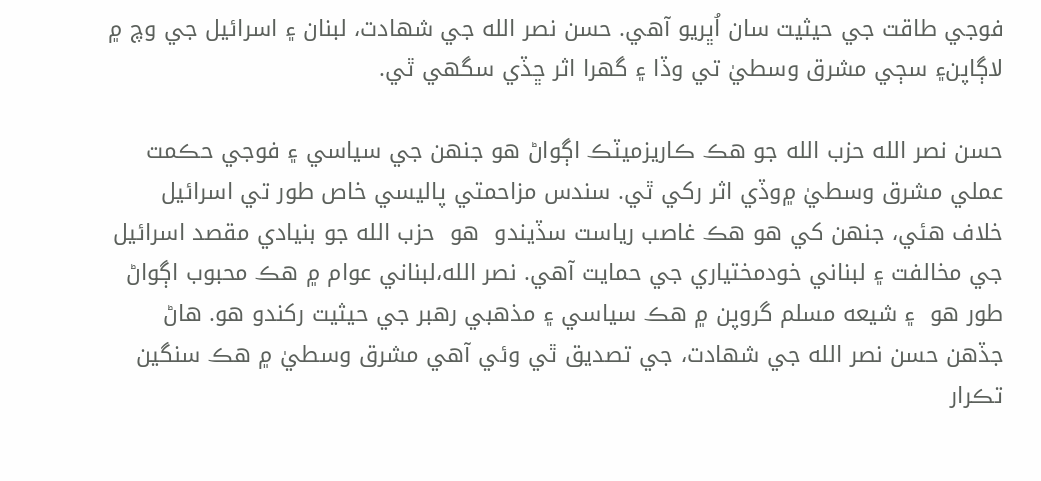فوجي طاقت جي حيثيت سان اُڀريو آهي. حسن نصر الله جي شهادت، لبنان ۽ اسرائيل جي وچ ۾ لاڳاپن۽ سڄي مشرق وسطيٰ تي وڏا ۽ گهرا اثر ڇڏي سگهي ٿي.

حسن نصر الله حزب الله جو هڪ ڪاريزميٽڪ اڳواڻ هو جنهن جي سياسي ۽ فوجي حڪمت عملي مشرق وسطيٰ ۾وڏي اثر رکي ٿي. سندس مزاحمتي پاليسي خاص طور تي اسرائيل خلاف هئي، جنهن کي هو هڪ غاصب رياست سڏيندو  هو  حزب الله جو بنيادي مقصد اسرائيل جي مخالفت ۽ لبناني خودمختياري جي حمايت آهي. نصر الله،لبناني عوام ۾ هڪ محبوب اڳواڻ طور هو  ۽ شيعه مسلم گروپن ۾ هڪ سياسي ۽ مذهبي رهبر جي حيثيت رکندو هو. هاڻ جڏهن حسن نصر الله جي شهادت، جي تصديق ٿي وئي آهي مشرق وسطيٰ ۾ هڪ سنگين تڪرار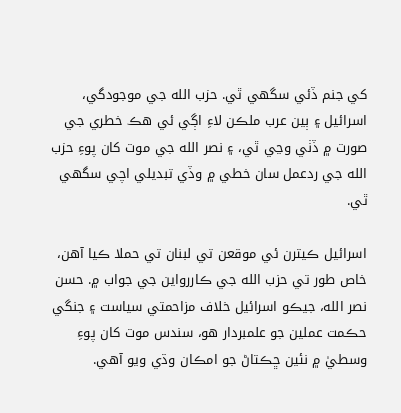کي جنم ڏئي سگهي ٿي. حزب الله جي موجودگي، اسرائيل ۽ ٻين عرب ملڪن لاءِ اڳي ئي هڪ خطري جي صورت ۾ ڏٺي وڃي ٿي، ۽ نصر الله جي موت کان پوءِ حزب الله جي ردعمل سان خطي ۾ وڏي تبديلي اچي سگهي ٿي.

اسرائيل ڪيترن ئي موقعن تي لبنان تي حملا ڪيا آهن، خاص طور تي حزب الله جي ڪاررواين جي جواب ۾. حسن نصر الله، جيڪو اسرائيل خلاف مزاحمتي سياست ۽ جنگي حڪمت عملين جو علمبردار هو، سندس موت کان پوءِ وسطيٰ ۾ نئين ڇڪتاڻ جو امڪان وڌي ويو آهي.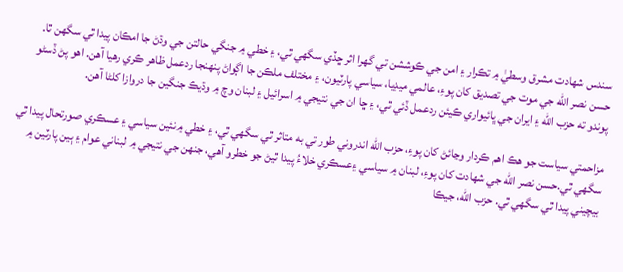سندس شهادت مشرق وسطيٰ ۾ تڪرار ۽ امن جي ڪوششن تي گهرا اثر ڇڏي سگهي ٿي، ۽ خطي ۾ جنگي حالتن جي وڌڻ جا امڪان پيدا ٿي سگهن ٿا. حسن نصر الله جي موت جي تصديق کان پوءِ، عالمي ميڊيا، سياسي پارٽيون، ۽ مختلف ملڪن جا اڳواڻ پنهنجا ردعمل ظاهر ڪري رهيا آهن. اهو پڻ ڏسڻو پوندو ته حزب الله ۽ ايران جي ڀائيواري ڪيئن ردعمل ڏئي ٿي، ۽ ڇا ان جي نتيجي ۾ اسرائيل ۽ لبنان وچ ۾ وڌيڪ جنگين جا دروازا کلڻا آهن.

مزاحمتي سياست جو هڪ اهم ڪردار وڃائڻ کان پوءِ، حزب الله اندروني طور تي به متاثر ٿي سگهي ٿي، ۽ خطي ۾نئين سياسي ۽ عسڪري صورتحال پيدا ٿي سگهي ٿي.حسن نصر الله جي شهادت کان پوءِ، لبنان ۾ سياسي ۽عسڪري خلاءُ پيدا ٿيڻ جو خطرو آهي، جنهن جي نتيجي ۾ لبناني عوام ۽ ٻين پارٽين ۾ بيچيني پيدا ٿي سگهي ٿي. حزب الله، جيڪا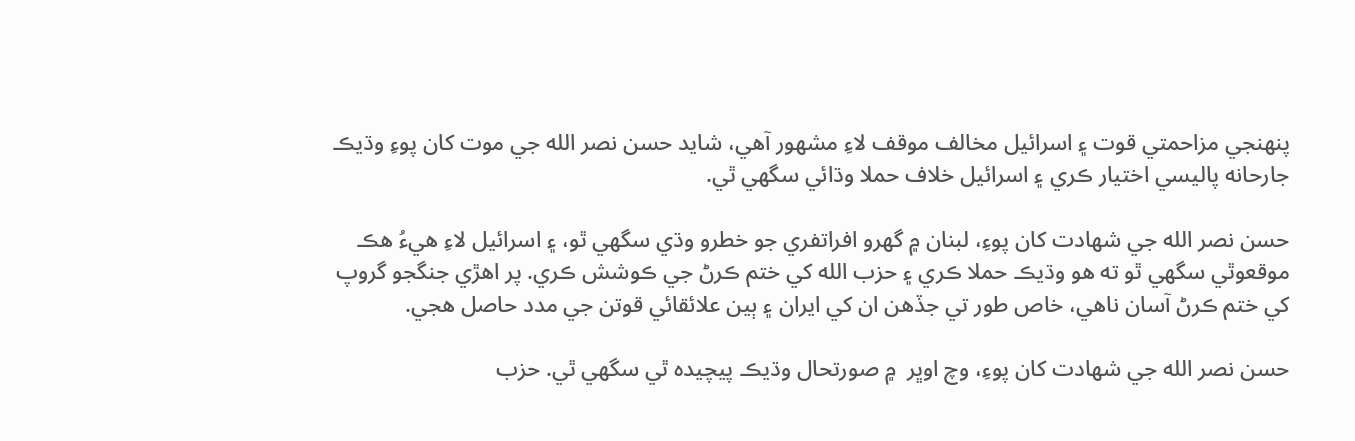پنهنجي مزاحمتي قوت ۽ اسرائيل مخالف موقف لاءِ مشهور آهي، شايد حسن نصر الله جي موت کان پوءِ وڌيڪ جارحانه پاليسي اختيار ڪري ۽ اسرائيل خلاف حملا وڌائي سگهي ٿي.

حسن نصر الله جي شهادت کان پوءِ، لبنان ۾ گهرو افراتفري جو خطرو وڌي سگهي ٿو، ۽ اسرائيل لاءِ هيءُ هڪ موقعوٿي سگهي ٿو ته هو وڌيڪ حملا ڪري ۽ حزب الله کي ختم ڪرڻ جي ڪوشش ڪري. پر اهڙي جنگجو گروپ کي ختم ڪرڻ آسان ناهي، خاص طور تي جڏهن ان کي ايران ۽ ٻين علائقائي قوتن جي مدد حاصل هجي.

حسن نصر الله جي شهادت کان پوءِ، وچ اوڀر  ۾ صورتحال وڌيڪ پيچيده ٿي سگهي ٿي. حزب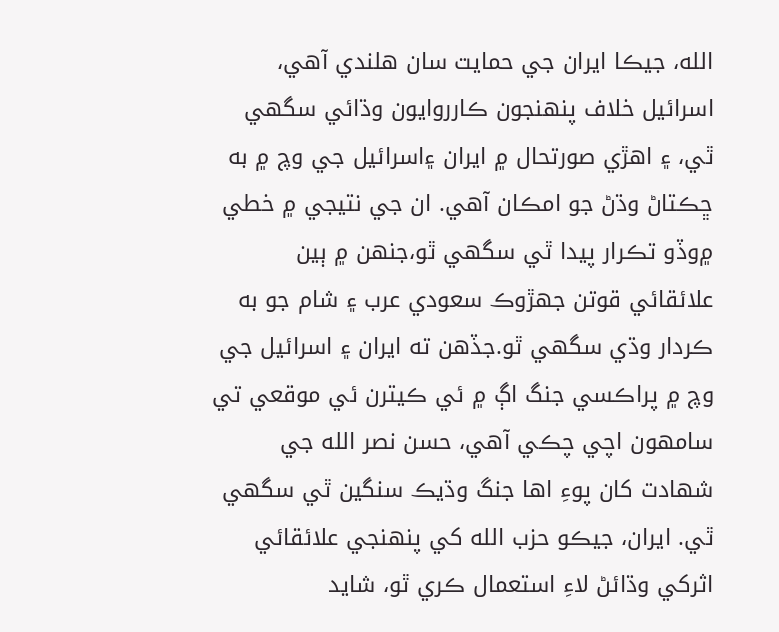الله، جيڪا ايران جي حمايت سان هلندي آهي، اسرائيل خلاف پنهنجون ڪارروايون وڌائي سگهي ٿي، ۽ اهڙي صورتحال ۾ ايران ۽اسرائيل جي وچ ۾ به ڇڪتاڻ وڌڻ جو امڪان آهي. ان جي نتيجي ۾ خطي ۾وڏو تڪرار پيدا ٿي سگهي ٿو،جنهن ۾ ٻين علائقائي قوتن جهڙوڪ سعودي عرب ۽ شام جو به ڪردار وڌي سگهي ٿو.جڏهن ته ايران ۽ اسرائيل جي وچ ۾ پراڪسي جنگ اڳ ۾ ئي ڪيترن ئي موقعي تي سامهون اچي چڪي آهي، حسن نصر الله جي شهادت کان پوءِ اها جنگ وڌيڪ سنگين ٿي سگهي ٿي. ايران، جيڪو حزب الله کي پنهنجي علائقائي اثرکي وڌائڻ لاءِ استعمال ڪري ٿو، شايد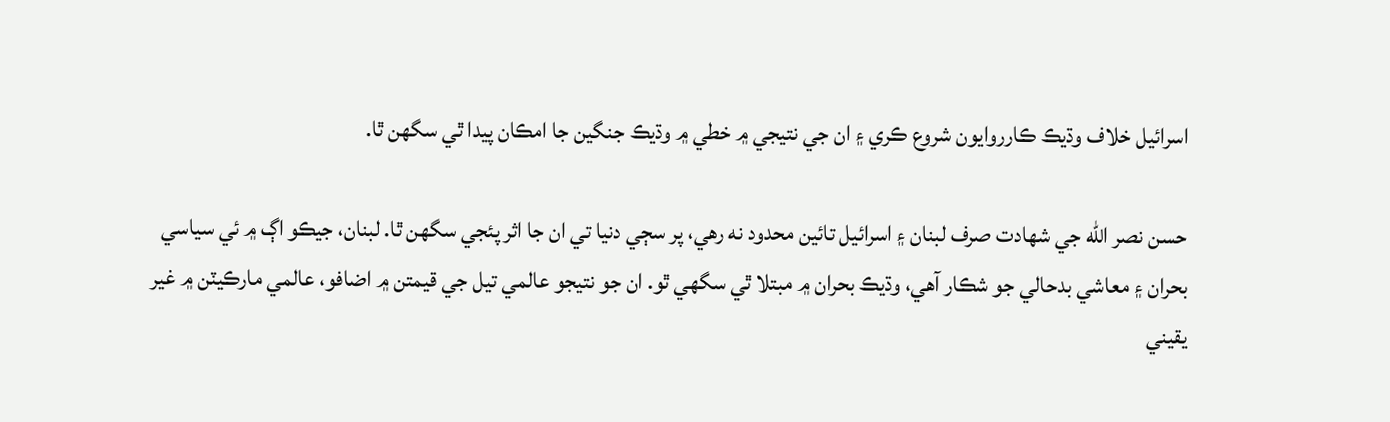اسرائيل خلاف وڌيڪ ڪارروايون شروع ڪري ۽ ان جي نتيجي ۾ خطي ۾ وڌيڪ جنگين جا امڪان پيدا ٿي سگهن ٿا.

حسن نصر الله جي شهادت صرف لبنان ۽ اسرائيل تائين محدود نه رهي، پر سڄي دنيا تي ان جا اثر پئجي سگهن ٿا. لبنان، جيڪو اڳ ۾ ئي سياسي بحران ۽ معاشي بدحالي جو شڪار آهي، وڌيڪ بحران ۾ مبتلا ٿي سگهي ٿو. ان جو نتيجو عالمي تيل جي قيمتن ۾ اضافو، عالمي مارڪيٽن ۾ غير يقيني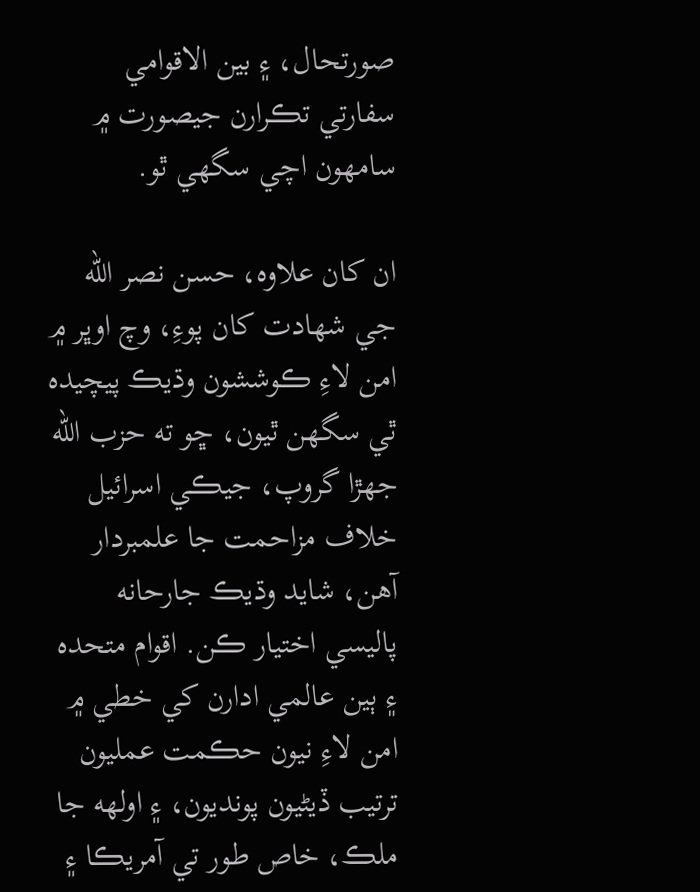صورتحال، ۽ بين الاقوامي سفارتي تڪرارن جيصورت ۾ سامهون اچي سگهي ٿو.

ان کان علاوه، حسن نصر الله جي شهادت کان پوءِ، وچ اوڀر ۾ امن لاءِ ڪوششون وڌيڪ پيچيده ٿي سگهن ٿيون، ڇو ته حزب الله جهڙا گروپ، جيڪي اسرائيل خلاف مزاحمت جا علمبردار آهن، شايد وڌيڪ جارحانه پاليسي اختيار ڪن. اقوام متحده ۽ ٻين عالمي ادارن کي خطي ۾ امن لاءِ نيون حڪمت عمليون ترتيب ڏيڻيون پونديون، ۽ اولهه جا ملڪ، خاص طور تي آمريڪا ۽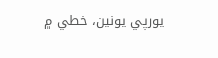يورپي يونين، خطي ۾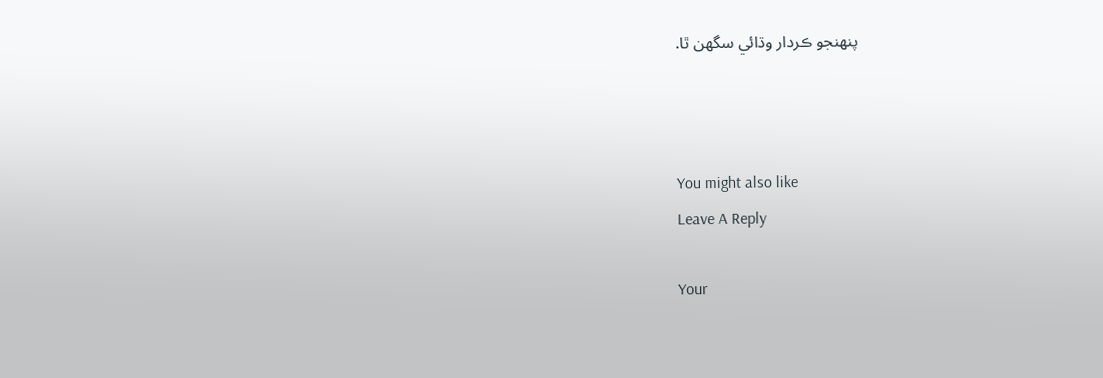پنهنجو ڪردار وڌائي سگهن ٿا.



You might also like
Leave A Reply

Your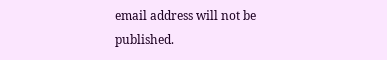email address will not be published.